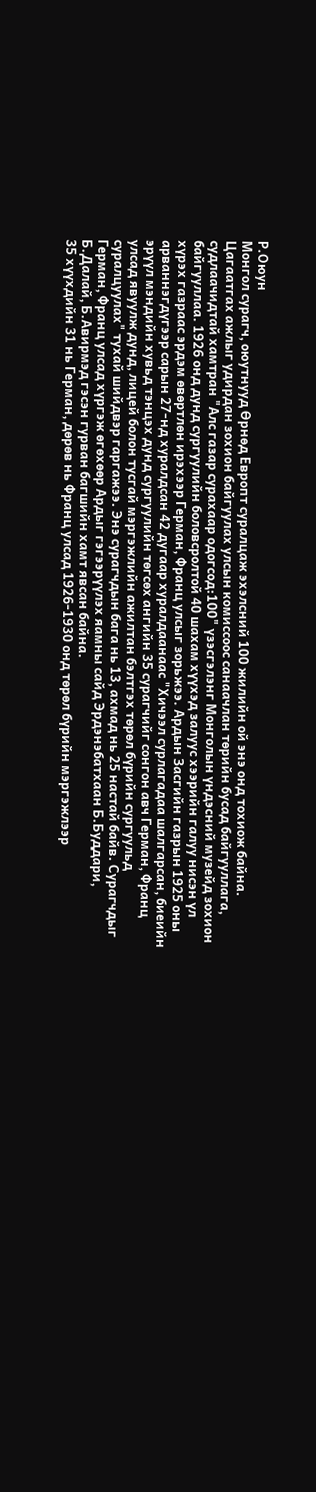Р.Оюун
Монгол сурагч, оюутнууд Өрнөд Европт суралцаж эхэлсний 100 жилийн ой энэ онд тохиож байна. Цагаатгах ажлыг удирдан зохион байгуулах улсын комиссоос санаачлан төрийн бусад байгууллага, судлаачидтай хамтран "Алс газар сурахаар одогсод:100" үзэсгэлэнг Монголын үндэсний музейд зохион байгууллаа. 1926 онд дунд сургуулийн боловсролтой 40 шахам хүүхэд залуус хээрийн галуу нисэн үл хүрэх газраас эрдэм өвөртлөн ирэхээр Герман, Франц улсыг зорьжээ. Ардын Засгийн газрын 1925 оны арваннэгдүгээр сарын 27-нд хуралдсан 42 дугаар хуралдаанаас "Хичээл сурлагадаа шалгарсан, биеийн эрүүл мэндийн хувьд тэнцэх дунд сургуулийн төгсөх ангийн 35 сурагчийг сонгон авч Герман, Франц улсад явуулж дунд, лицей болон тусгай мэргэжлийн ажилтан бэлтгэх төрөл бүрийн сургуульд суралцуулах" тухай шийдвэр гаргажээ. Энэ сурагчдын бага нь 13, ахмад нь 25 настай байв. Сурагчдыг Герман, Франц улсад хүргэж өгөхөөр Ардыг гэгээрүүлэх яамны сайд Эрдэнэбатхаан Б.Буддари, Б.Далай, Б.Авирмэд гэсэн гурван багшийн хамт явсан байна.
35 хүүхдийн 31 нь Герман, дөрөв нь Франц улсад 1926-1930 онд төрөл бүрийн мэргэжлээр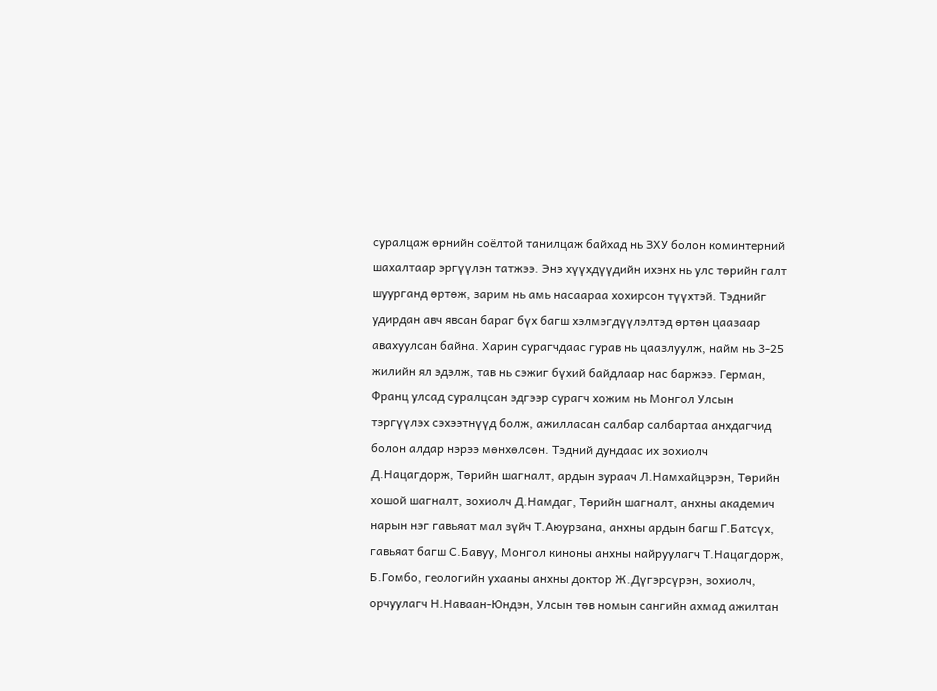суралцаж өрнийн соёлтой танилцаж байхад нь ЗХУ болон коминтерний шахалтаар эргүүлэн татжээ. Энэ хүүхдүүдийн ихэнх нь улс төрийн галт шуурганд өртөж, зарим нь амь насаараа хохирсон түүхтэй. Тэднийг удирдан авч явсан бараг бүх багш хэлмэгдүүлэлтэд өртөн цаазаар авахуулсан байна. Харин сурагчдаас гурав нь цаазлуулж, найм нь 3-25 жилийн ял эдэлж, тав нь сэжиг бүхий байдлаар нас баржээ. Герман, Франц улсад суралцсан эдгээр сурагч хожим нь Монгол Улсын тэргүүлэх сэхээтнүүд болж, ажилласан салбар салбартаа анхдагчид болон алдар нэрээ мөнхөлсөн. Тэдний дундаас их зохиолч Д.Нацагдорж, Төрийн шагналт, ардын зураач Л.Намхайцэрэн, Төрийн хошой шагналт, зохиолч Д.Намдаг, Төрийн шагналт, анхны академич нарын нэг гавьяат мал зүйч Т.Аюурзана, анхны ардын багш Г.Батсүх, гавьяат багш С.Бавуу, Монгол киноны анхны найруулагч Т.Нацагдорж, Б.Гомбо, геологийн ухааны анхны доктор Ж.Дүгэрсүрэн, зохиолч, орчуулагч Н.Наваан-Юндэн, Улсын төв номын сангийн ахмад ажилтан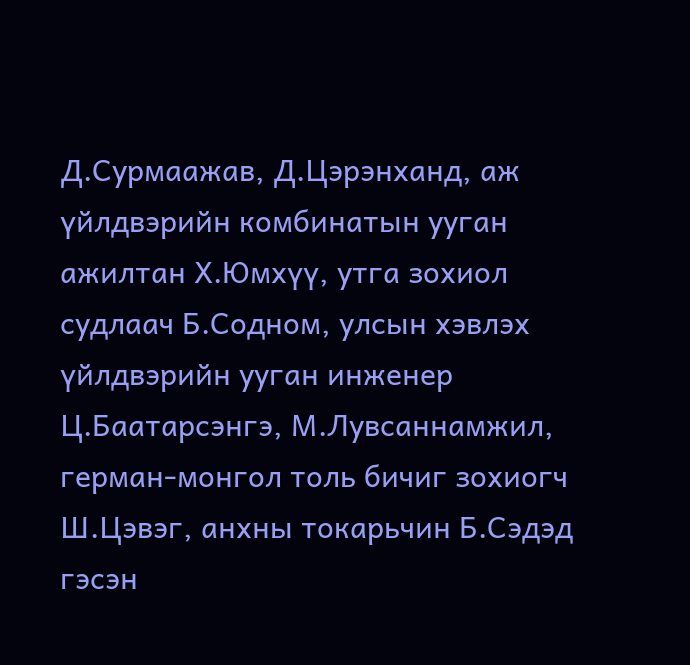Д.Сурмаажав, Д.Цэрэнханд, аж үйлдвэрийн комбинатын ууган ажилтан Х.Юмхүү, утга зохиол судлаач Б.Содном, улсын хэвлэх үйлдвэрийн ууган инженер Ц.Баатарсэнгэ, М.Лувсаннамжил, герман-монгол толь бичиг зохиогч Ш.Цэвэг, анхны токарьчин Б.Сэдэд гэсэн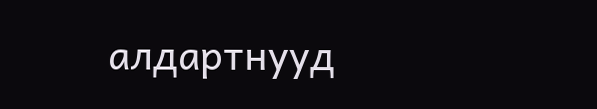алдартнууд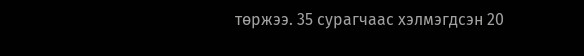төржээ. 35 сурагчаас хэлмэгдсэн 20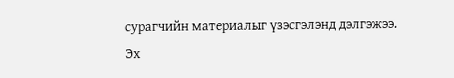сурагчийн материалыг үзэсгэлэнд дэлгэжээ.
Эх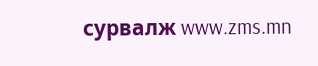сурвалж www.zms.mn